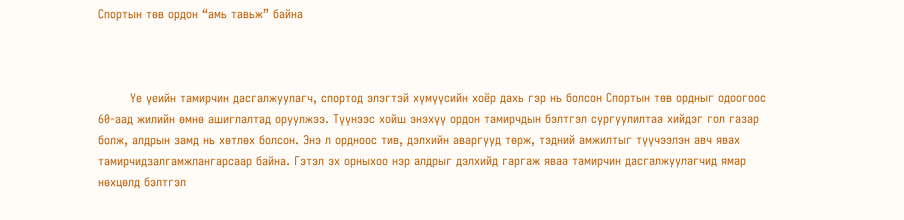Спортын төв ордон “амь тавьж” байна



        Үе үеийн тамирчин дасгалжуулагч, спортод элэгтэй хүмүүсийн хоёр дахь гэр нь болсон Спортын төв ордныг одоогоос 60-аад жилийн өмнө ашиглалтад оруулжээ. Түүнээс хойш энэхүү ордон тамирчдын бэлтгэл сургуулилтаа хийдэг гол газар болж, алдрын замд нь хөтлөх болсон. Энэ л ордноос тив, дэлхийн аваргууд төрж, тэдний амжилтыг түүчээлэн авч явах тамирчидзалгамжлангарсаар байна. Гэтэл эх орныхоо нэр алдрыг дэлхийд гаргаж яваа тамирчин дасгалжуулагчид ямар нөхцөлд бэлтгэл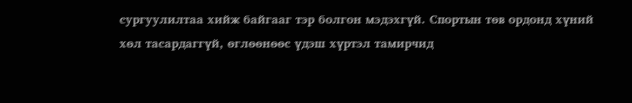сургуулилтаа хийж байгааг тэр болгон мэдэхгүй. Спортын төв ордонд хүний хөл тасардаггүй, өглөөнөөс үдэш хүртэл тамирчид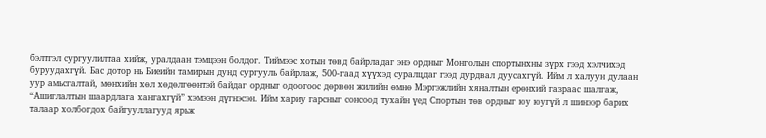бэлтгэл сургуулилтаа хийж, уралдаан тэмцээн болдог. Тиймээс хотын төвд байрладаг энэ ордныг Монголын спортынхны зүрх гээд хэлчихэд буруудахгүй. Бас дотор нь Биеийн тамирын дунд сургууль байрлаж, 500-гаад хүүхэд суралцдаг гээд дурдвал дуусахгүй. Ийм л халуун дулаан уур амьсгалтай, мөнхийн хөл хөдөлгөөнтэй байдаг ордныг одоогоос дөрвөн жилийн өмнө Мэргэжлийн хяналтын ерөнхий газраас шалгаж, “Ашиглалтын шаардлага хангахгүй” хэмээн дүгнэсэн. Ийм хариу гарсныг сонсоод тухайн үед Спортын төв ордныг юу юугүй л шинээр барих талаар холбогдох байгууллагууд ярьж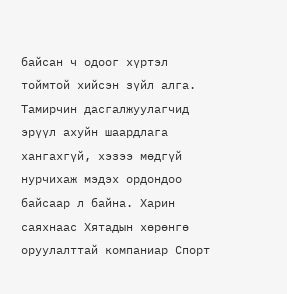байсан ч одоог хүртэл тоймтой хийсэн зүйл алга. Тамирчин дасгалжуулагчид эрүүл ахуйн шаардлага хангахгүй, хэзээ мөдгүй нурчихаж мэдэх ордондоо байсаар л байна. Харин саяхнаас Хятадын хөрөнгө оруулалттай компаниар Спорт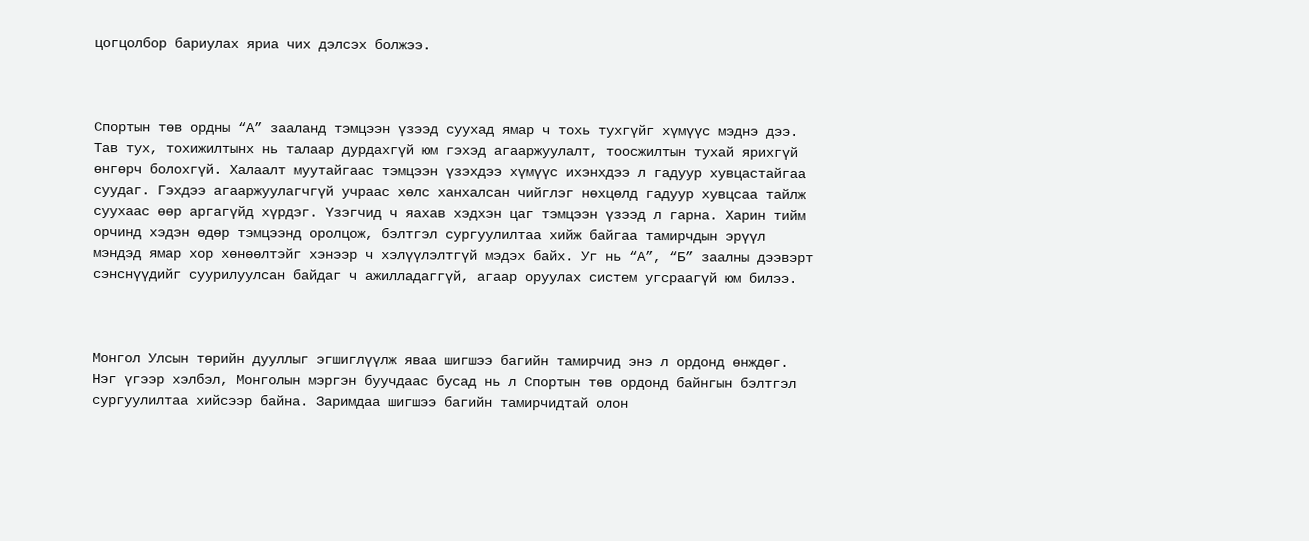цогцолбор бариулах яриа чих дэлсэх болжээ.



Спортын төв ордны “А” зааланд тэмцээн үзээд суухад ямар ч тохь тухгүйг хүмүүс мэднэ дээ. Тав тух, тохижилтынх нь талаар дурдахгүй юм гэхэд агааржуулалт, тоосжилтын тухай ярихгүй өнгөрч болохгүй. Халаалт муутайгаас тэмцээн үзэхдээ хүмүүс ихэнхдээ л гадуур хувцастайгаа суудаг. Гэхдээ агааржуулагчгүй учраас хөлс ханхалсан чийглэг нөхцөлд гадуур хувцсаа тайлж суухаас өөр аргагүйд хүрдэг. Үзэгчид ч яахав хэдхэн цаг тэмцээн үзээд л гарна. Харин тийм орчинд хэдэн өдөр тэмцээнд оролцож, бэлтгэл сургуулилтаа хийж байгаа тамирчдын эрүүл мэндэд ямар хор хөнөөлтэйг хэнээр ч хэлүүлэлтгүй мэдэх байх. Уг нь “А”, “Б” заалны дээвэрт сэнснүүдийг суурилуулсан байдаг ч ажилладаггүй, агаар оруулах систем угсраагүй юм билээ.



Монгол Улсын төрийн дууллыг эгшиглүүлж яваа шигшээ багийн тамирчид энэ л ордонд өнждөг. Нэг үгээр хэлбэл, Монголын мэргэн буучдаас бусад нь л Спортын төв ордонд байнгын бэлтгэл сургуулилтаа хийсээр байна. Заримдаа шигшээ багийн тамирчидтай олон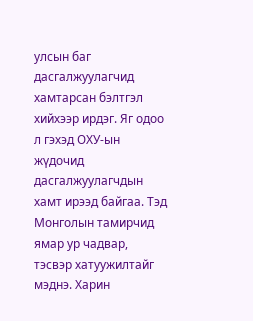улсын баг дасгалжуулагчид хамтарсан бэлтгэл хийхээр ирдэг. Яг одоо л гэхэд ОХУ-ын жүдочид дасгалжуулагчдын хамт ирээд байгаа. Тэд Монголын тамирчид ямар ур чадвар, тэсвэр хатуужилтайг мэднэ. Харин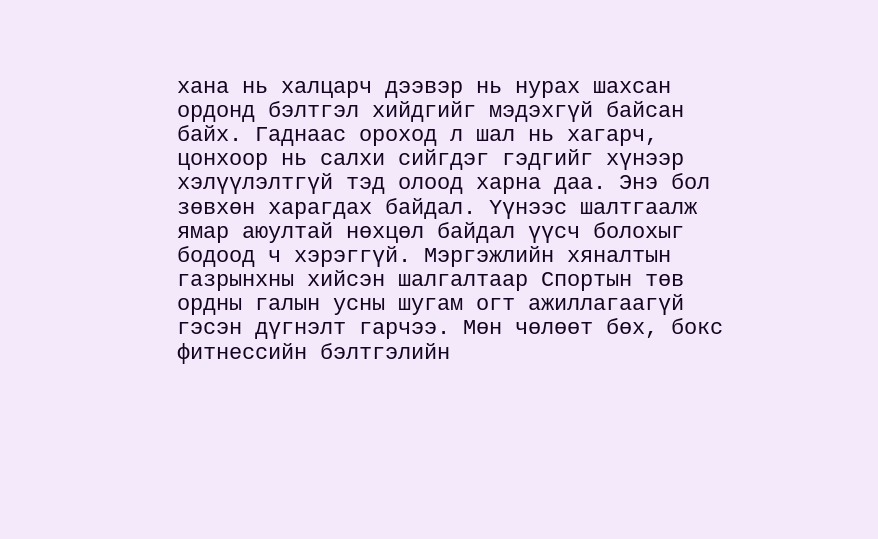хана нь халцарч дээвэр нь нурах шахсан ордонд бэлтгэл хийдгийг мэдэхгүй байсан байх. Гаднаас ороход л шал нь хагарч, цонхоор нь салхи сийгдэг гэдгийг хүнээр хэлүүлэлтгүй тэд олоод харна даа. Энэ бол зөвхөн харагдах байдал. Үүнээс шалтгаалж ямар аюултай нөхцөл байдал үүсч болохыг бодоод ч хэрэггүй. Мэргэжлийн хяналтын газрынхны хийсэн шалгалтаар Спортын төв ордны галын усны шугам огт ажиллагаагүй гэсэн дүгнэлт гарчээ. Мөн чөлөөт бөх, бокс фитнессийн бэлтгэлийн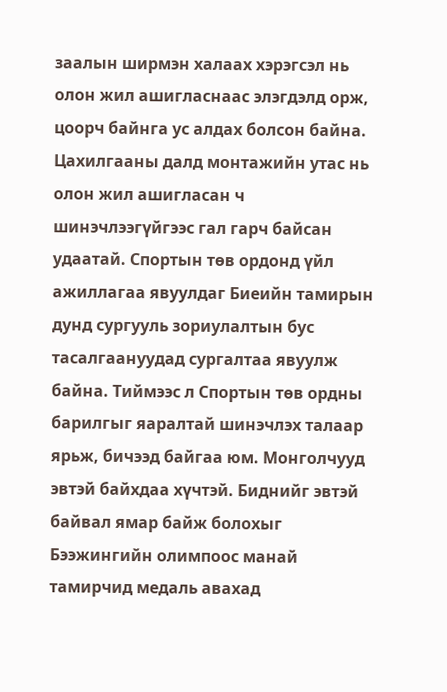заалын ширмэн халаах хэрэгсэл нь олон жил ашигласнаас элэгдэлд орж, цоорч байнга ус алдах болсон байна. Цахилгааны далд монтажийн утас нь олон жил ашигласан ч шинэчлээгүйгээс гал гарч байсан удаатай. Спортын төв ордонд үйл ажиллагаа явуулдаг Биеийн тамирын дунд сургууль зориулалтын бус тасалгаануудад сургалтаа явуулж байна. Тиймээс л Спортын төв ордны барилгыг яаралтай шинэчлэх талаар ярьж, бичээд байгаа юм. Монголчууд эвтэй байхдаа хүчтэй. Биднийг эвтэй байвал ямар байж болохыг Бээжингийн олимпоос манай тамирчид медаль авахад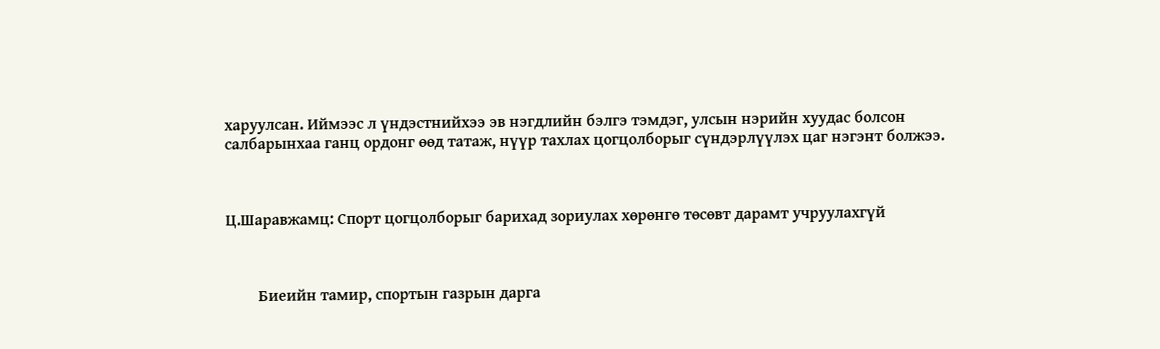харуулсан. Иймээс л үндэстнийхээ эв нэгдлийн бэлгэ тэмдэг, улсын нэрийн хуудас болсон салбарынхаа ганц ордонг өөд татаж, нүүр тахлах цогцолборыг сүндэрлүүлэх цаг нэгэнт болжээ.



Ц.Шаравжамц: Спорт цогцолборыг барихад зориулах хөрөнгө төсөвт дарамт учруулахгүй



        Биеийн тамир, спортын газрын дарга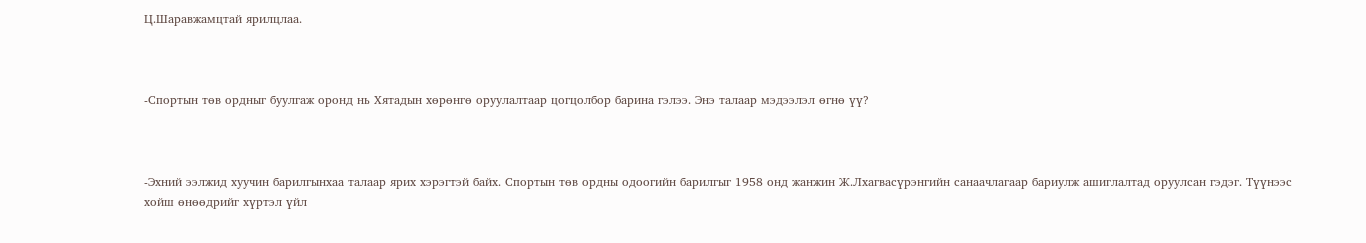Ц.Шаравжамцтай ярилцлаа.



-Спортын төв ордныг буулгаж оронд нь Хятадын хөрөнгө оруулалтаар цогцолбор барина гэлээ. Энэ талаар мэдээлэл өгнө үү?



-Эхний ээлжид хуучин барилгынхаа талаар ярих хэрэгтэй байх. Спортын төв ордны одоогийн барилгыг 1958 онд жанжин Ж.Лхагвасүрэнгийн санаачлагаар бариулж ашиглалтад оруулсан гэдэг. Түүнээс хойш өнөөдрийг хүртэл үйл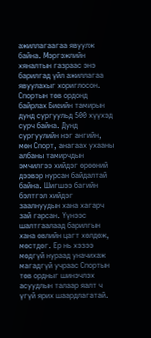ажиллагаагаа явуулж байна. Мэргэжлийн хяналтын газраас энэ барилгад үйл ажиллагаа явуулахыг хориглосон. Спортын төв ордонд байрлах Биеийн тамирын дунд сургуульд 500 хүүхэд сурч байна. Дунд сургуулийн нэг ангийн, мөн Спорт, анагаах ухааны албаны тамирчдын эмчилгээ хийдэг өрөөний дээвэр нурсан байдалтай байна. Шигшээ багийн бэлтгэл хийдэг заалнуудын хана хагарч зай гарсан. Үүнээс шалтгаалаад барилгын хана өвлийн цагт хөлдөж, мөстдөг. Ер нь хэзээ мөдгүй нураад уначихаж магадгүй учраас Спортын төв ордныг шинэчлэх асуудлын талаар яалт ч үгүй ярих шаардлагатай.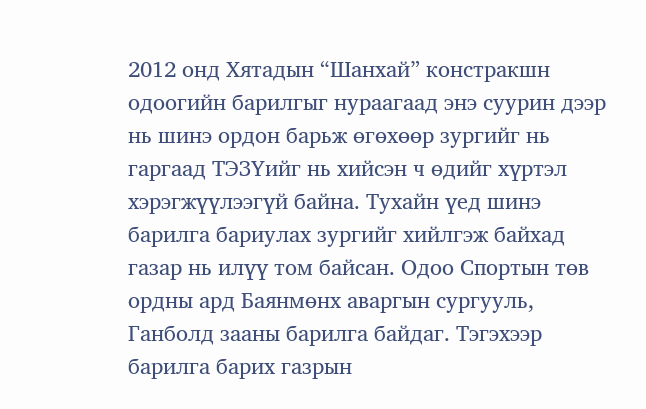2012 онд Хятадын “Шанхай” констракшн одоогийн барилгыг нураагаад энэ суурин дээр нь шинэ ордон барьж өгөхөөр зургийг нь гаргаад ТЭЗҮийг нь хийсэн ч өдийг хүртэл хэрэгжүүлээгүй байна. Тухайн үед шинэ барилга бариулах зургийг хийлгэж байхад газар нь илүү том байсан. Одоо Спортын төв ордны ард Баянмөнх аваргын сургууль, Ганболд зааны барилга байдаг. Тэгэхээр барилга барих газрын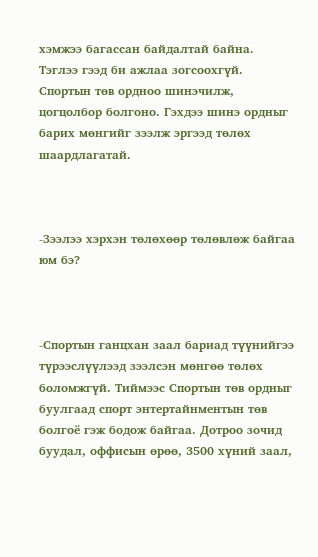хэмжээ багассан байдалтай байна. Тэглээ гээд би ажлаа зогсоохгүй. Спортын төв ордноо шинэчилж, цогцолбор болгоно. Гэхдээ шинэ ордныг барих мөнгийг зээлж эргээд төлөх шаардлагатай.



-Зээлээ хэрхэн төлөхөөр төлөвлөж байгаа юм бэ?



-Спортын ганцхан заал бариад түүнийгээ түрээслүүлээд зээлсэн мөнгөө төлөх боломжгүй. Тиймээс Спортын төв ордныг буулгаад спорт энтертайнментын төв болгоё гэж бодож байгаа. Дотроо зочид буудал, оффисын өрөө, 3500 хүний заал,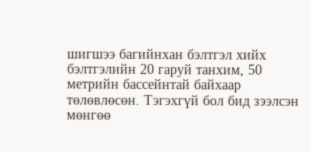шигшээ багийнхан бэлтгэл хийх бэлтгэлийн 20 гаруй танхим, 50 метрийн бассейнтай байхаар төлөвлөсөн. Тэгэхгүй бол бид зээлсэн мөнгөө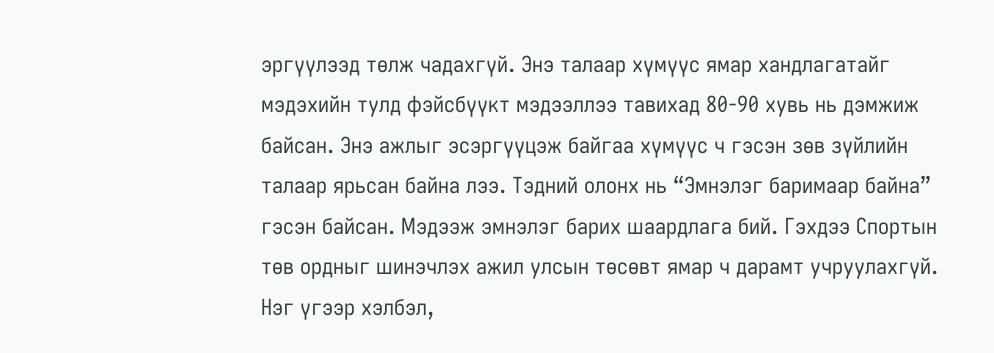эргүүлээд төлж чадахгүй. Энэ талаар хүмүүс ямар хандлагатайг мэдэхийн тулд фэйсбүүкт мэдээллээ тавихад 80-90 хувь нь дэмжиж байсан. Энэ ажлыг эсэргүүцэж байгаа хүмүүс ч гэсэн зөв зүйлийн талаар ярьсан байна лээ. Тэдний олонх нь “Эмнэлэг баримаар байна” гэсэн байсан. Мэдээж эмнэлэг барих шаардлага бий. Гэхдээ Спортын төв ордныг шинэчлэх ажил улсын төсөвт ямар ч дарамт учруулахгүй. Нэг үгээр хэлбэл,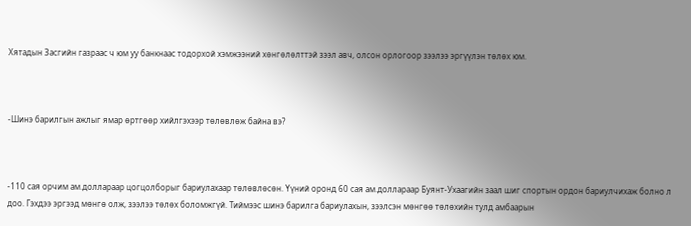Хятадын Засгийн газраас ч юм уу банкнаас тодорхой хэмжээний хөнгөлөлттэй зээл авч, олсон орлогоор зээлээ эргүүлэн төлөх юм.



-Шинэ барилгын ажлыг ямар өртгөөр хийлгэхээр төлөвлөж байна вэ?



-110 сая орчим ам.доллараар цогцолборыг бариулахаар төлөвлөсөн. Үүний оронд 60 сая ам.доллараар Буянт-Ухаагийн заал шиг спортын ордон бариулчихаж болно л доо. Гэхдээ эргээд мөнгө олж, зээлээ төлөх боломжгүй. Тиймээс шинэ барилга бариулахын, зээлсэн мөнгөө төлөхийн тулд амбаарын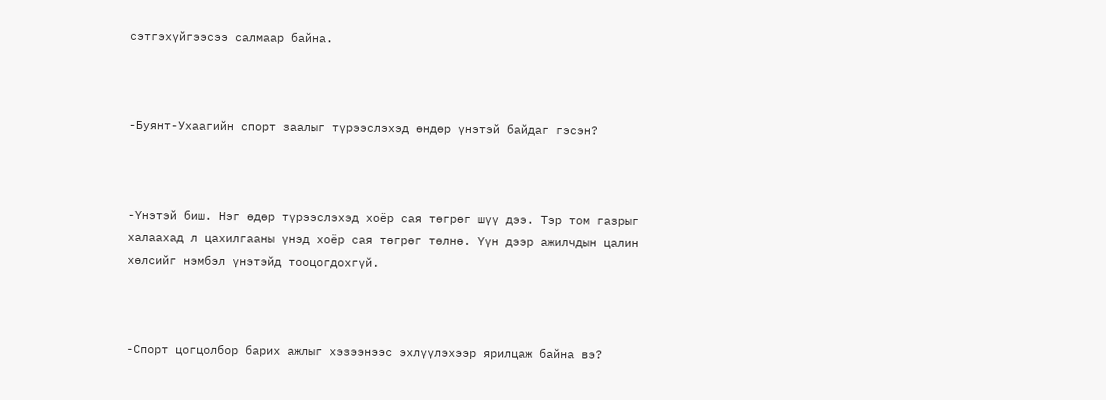сэтгэхүйгээсээ салмаар байна.



-Буянт-Ухаагийн спорт заалыг түрээслэхэд өндөр үнэтэй байдаг гэсэн?



-Үнэтэй биш. Нэг өдөр түрээслэхэд хоёр сая төгрөг шүү дээ. Тэр том газрыг халаахад л цахилгааны үнэд хоёр сая төгрөг төлнө. Үүн дээр ажилчдын цалин хөлсийг нэмбэл үнэтэйд тооцогдохгүй.



-Спорт цогцолбор барих ажлыг хэзээнээс эхлүүлэхээр ярилцаж байна вэ?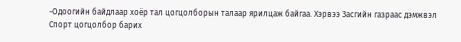-Одоогийн байдлаар хоёр тал цогцолборын талаар ярилцаж байгаа. Хэрвээ Засгийн газраас дэмжвэл Спорт цогцолбор барих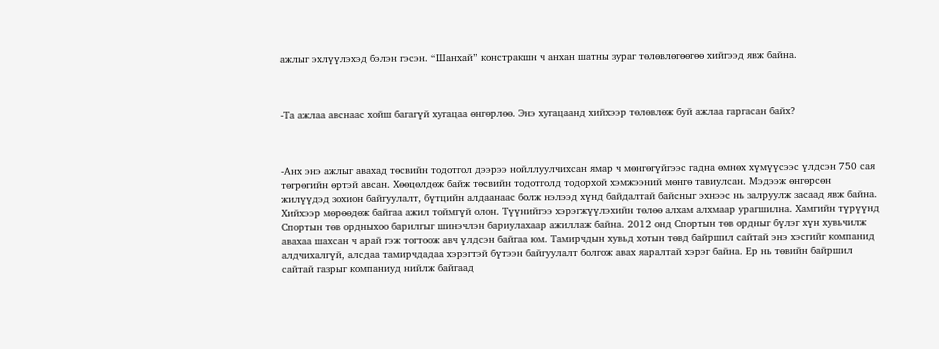ажлыг эхлүүлэхэд бэлэн гэсэн. “Шанхай” констракшн ч анхан шатны зураг төлөвлөгөөгөө хийгээд явж байна.



-Та ажлаа авснаас хойш багагүй хугацаа өнгөрлөө. Энэ хугацаанд хийхээр төлөвлөж буй ажлаа гаргасан байх?



-Анх энэ ажлыг авахад төсвийн тодотгол дээрээ нойллуулчихсан ямар ч мөнгөгүйгээс гадна өмнөх хүмүүсээс үлдсэн 750 сая төгрөгийн өртэй авсан. Хөөцөлдөж байж төсвийн тодотголд тодорхой хэмжээний мөнгө тавиулсан. Мэдээж өнгөрсөн жилүүдэд зохион байгуулалт, бүтцийн алдаанаас болж нэлээд хүнд байдалтай байсныг эхнээс нь залруулж засаад явж байна. Хийхээр мөрөөдөж байгаа ажил тоймгүй олон. Түүнийгээ хэрэгжүүлэхийн төлөө алхам алхмаар урагшилна. Хамгийн түрүүнд Спортын төв ордныхоо барилгыг шинэчлэн бариулахаар ажиллаж байна. 2012 онд Спортын төв ордныг бүлэг хүн хувьчилж авахаа шахсан ч арай гэж тогтоож авч үлдсэн байгаа юм. Тамирчдын хувьд хотын төвд байршил сайтай энэ хэсгийг компанид алдчихалгүй, алсдаа тамирчдадаа хэрэгтэй бүтээн байгуулалт болгож авах яаралтай хэрэг байна. Ер нь төвийн байршил сайтай газрыг компаниуд нийлж байгаад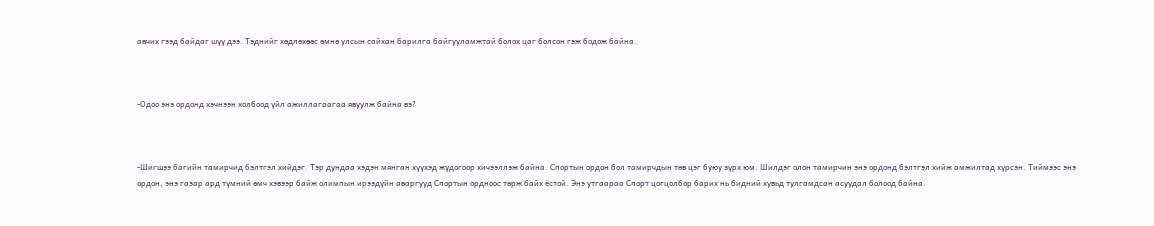авчих гээд байдаг шүү дээ. Тэднийг хөдлөхөөс өмнө улсын сайхан барилга байгууламжтай болох цаг болсон гэж бодож байна.



-Одоо энэ ордонд хэчнээн холбоод үйл ажиллагаагаа явуулж байна вэ?



-Шигшээ багийн тамирчид бэлтгэл хийдэг. Тэр дундаа хэдэн мянган хүүхэд жүдогоор хичээллэж байна. Спортын ордон бол тамирчдын төв цэг буюу зүрх юм. Шилдэг олон тамирчин энэ ордонд бэлтгэл хийж амжилтад хүрсэн. Тиймээс энэ ордон, энэ газар ард түмний өмч хэвээр байж олимпын ирээдүйн аваргууд Спортын ордноос төрж байх ёстой. Энэ утгаараа Спорт цогцолбор барих нь бидний хувьд тулгамдсан асуудал болоод байна.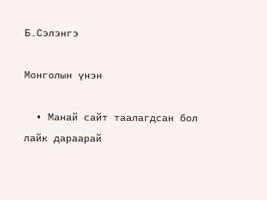Б.Сэлэнгэ

Монголын үнэн

  • Манай сайт таалагдсан бол лайк дараарай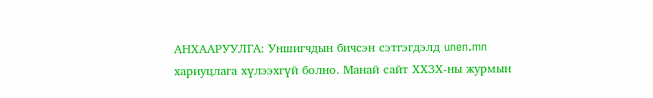АНХААРУУЛГА: Уншигчдын бичсэн сэтгэгдэлд unen.mn хариуцлага хүлээхгүй болно. Манай сайт ХХЗХ-ны журмын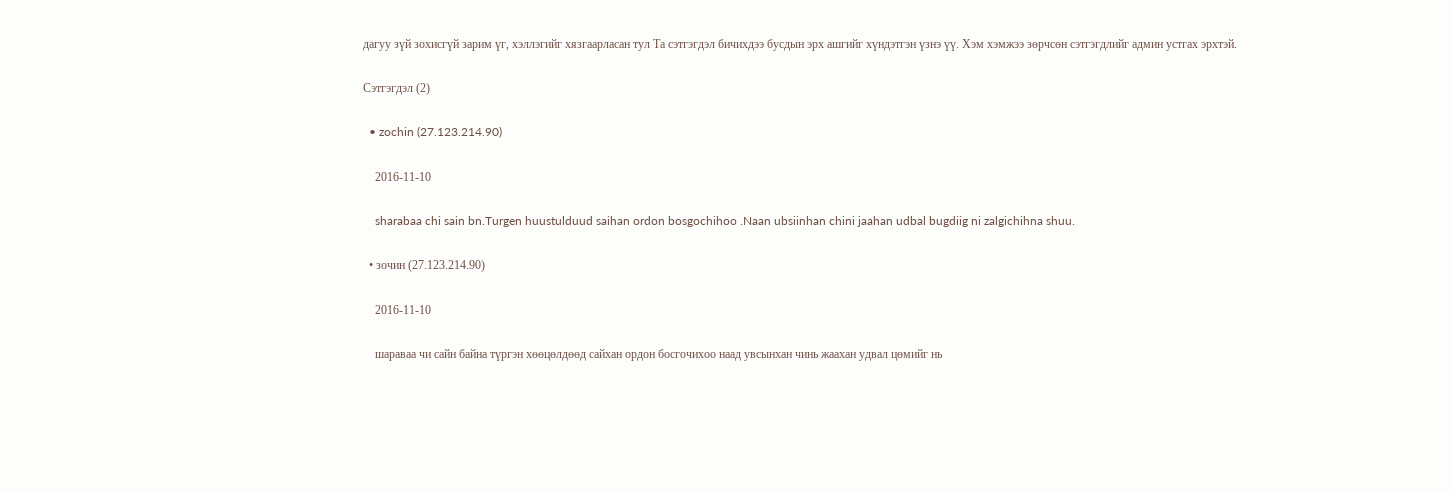дагуу зүй зохисгүй зарим үг, хэллэгийг хязгаарласан тул Та сэтгэгдэл бичихдээ бусдын эрх ашгийг хүндэтгэн үзнэ үү. Хэм хэмжээ зөрчсөн сэтгэгдлийг админ устгах эрхтэй.

Сэтгэгдэл (2)

  • zochin (27.123.214.90)

    2016-11-10

    sharabaa chi sain bn.Turgen huustulduud saihan ordon bosgochihoo .Naan ubsiinhan chini jaahan udbal bugdiig ni zalgichihna shuu.

  • зочин (27.123.214.90)

    2016-11-10

    шараваа чи сайн байна түргэн хөөцөлдөөд сайхан ордон босгочихоо наад увсынхан чинь жаахан удвал цөмийг нь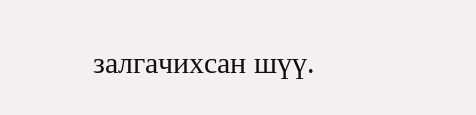залгачихсан шүү.